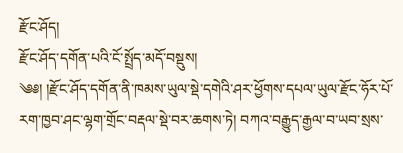རྫོང་ཤོད།
རྫོང་ཤོད་དགོན་པའི་ངོ་སྤྲོད་མདོ་བསྡུས།
༄༅། །རྫོང་ཤོད་དགོན་ནི་ཁམས་ཡུལ་སྡེ་དགེའི་ཤར་ཕྱོགས་དཔལ་ཡུལ་རྫོང་ཧོར་པོ་རག་ཁྱབ་ཤང་ལྷག་གྲོང་བརྡལ་སྡེ་བར་ཆགས་ཏེ། བཀའ་བརྒྱུད་རྒྱལ་བ་ཡབ་སྲས་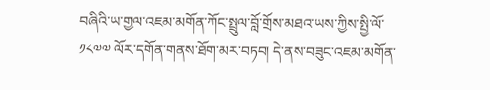བཞིའི་ཡ་གྱལ་འཇམ་མགོན་ཀོང་སྤྲུལ་བློ་གྲོས་མཐའ་ཡས་ཀྱིས་སྤྱི་ལོ་༡༨༧༧ ལོར་དགོན་གནས་ཐོག་མར་བཏབ། དེ་ནས་བཟུང་འཇམ་མགོན་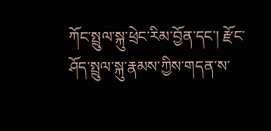ཀོང་སྤྲུལ་སྐུ་ཕྲེང་རིམ་བྱོན་དང་། རྫོང་ཤོད་སྤྲུལ་སྐུ་རྣམས་ཀྱིས་གདན་ས་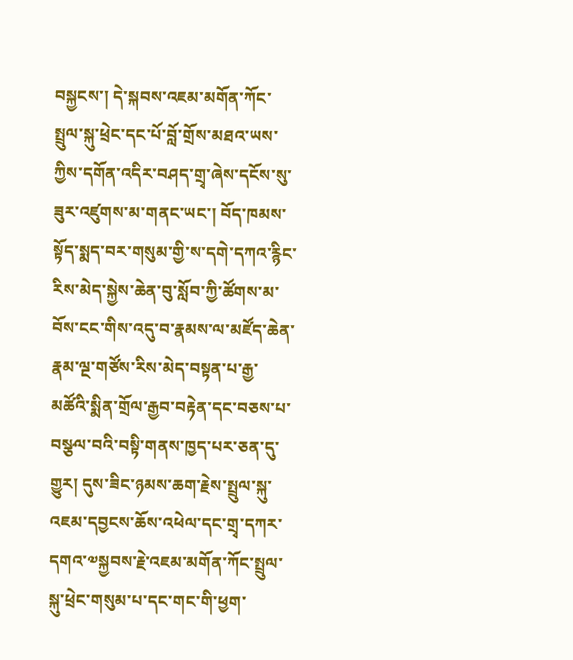བསྐྱངས་། དེ་སྐབས་འཇམ་མགོན་ཀོང་སྤྲུལ་སྐུ་ཕྲེང་དང་པོ་བློ་གྲོས་མཐའ་ཡས་ཀྱིས་དགོན་འདིར་བཤད་གྲྭ་ཞེས་དངོས་སུ་ཟུར་འཛུགས་མ་གནང་ཡང་། བོད་ཁམས་སྟོད་སྨད་བར་གསུམ་གྱི་ས་དགེ་དཀའ་རྙིང་རིས་མེད་སྐྱེས་ཆེན་བུ་སློབ་ཀྱི་ཚོགས་མ་བོས་ངང་གིས་འདུ་བ་རྣམས་ལ་མཛོད་ཆེན་རྣམ་ལྔ་གཙོས་རིས་མེད་བསྟན་པ་རྒྱ་མཚོའི་སྨིན་གྲོལ་རྒྱབ་བརྟེན་དང་བཅས་པ་བསྩལ་བའི་བསྟི་གནས་ཁྱད་པར་ཅན་དུ་གྱུར། དུས་ཟིང་ཉམས་ཆག་རྗེས་སྤྲུལ་སྐུ་འཇམ་དབྱངས་ཆོས་འཕེལ་དང་གྲྭ་དཀར་དགའ་༧སྐྱབས་རྗེ་འཇམ་མགོན་ཀོང་སྤྲུལ་སྐུ་ཕྲེང་གསུམ་པ་དང་གང་གི་ཕྱག་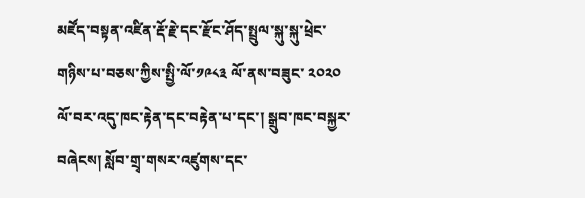མཛོད་བསྟན་འཛིན་རྡོ་རྗེ་དང་རྫོང་ཤོད་སྤྲུལ་སྐུ་སྐུ་ཕྲེང་གཉིས་པ་བཅས་ཀྱིས་སྤྱི་ལོ་༡༩༨༣ ལོ་ནས་བཟུང་ ༢༠༢༠ ལོ་བར་འདུ་ཁང་རྟེན་དང་བརྟེན་པ་དང་། སྒྲུབ་ཁང་བསྐྱར་བཞེངས། སློབ་གྲྭ་གསར་འཛུགས་དང་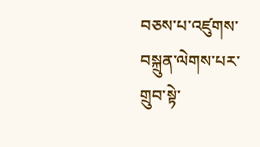བཅས་པ་འཛུགས་བསྐྲུན་ལེགས་པར་གྲུབ་སྟེ་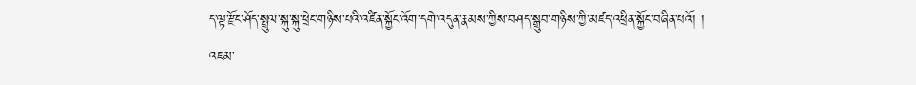ད་ལྟ་རྫོང་ཤོད་སྤྲུལ་སྐུ་སྐུ་ཕྲེང་གཉིས་པའི་འཛིན་སྐྱོང་འོག་དགེ་འདུན་རྣམས་ཀྱིས་བཤད་སྒྲུབ་གཉིས་ཀྱི་མཛད་འཕྲིན་སྐྱོང་བཞིན་པའོ། །
འཇམ་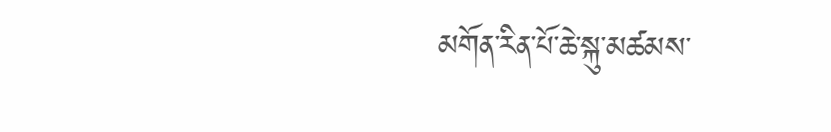མགོན་རིན་པོ་ཆེ་སྐུ་མཚམས་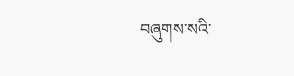བཞུགས་སའི་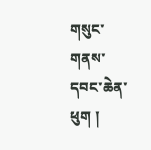གསུང་གནས་དབང་ཆེན་ཕུག །